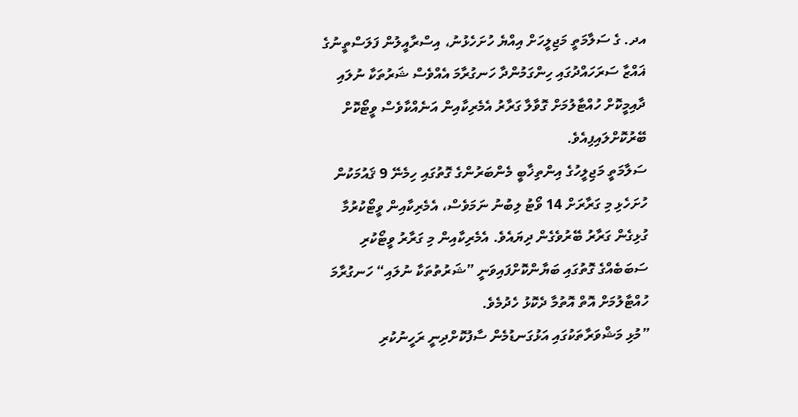އދ. ގެ ސަލާމަތީ މަޖިލީހަށް އިއްޔެ ހުށަހެޅުނު، އިސްރާއީލުން ފަލަސްތީނުގެ ޣައްޒާ ސަރަހައްދުގައި ހިންގަމުންދާ ހަނގުރާމަ އެއްވެސް ޝަރުތަކާ ނުލައި ދާއިމީކޮށް ހުއްޓާލުމަށް ގޮވާލާ ގަރާރު އެމެރިކާއިން އަނެއްކާވެސް ވީޓޯކޮށް ބޭރުކޮށްލައިފިއެވެ.
ސަލާމަތީ މަޖިލީހުގެ އިންތިޚާބީ މެންބަރުންގެ ގޮތުގައި ހިމެނޭ 9 ޤައުމަކުން ހުށަހެޅި މި ގަރާރަށް 14 ވޯޓު ލިބުނު ނަމަވެސް، އެމެރިކާއިން ވީޓޯކުރުމާ ގުޅިގެން ގަރާރު ބޭރުވެގެން ދިޔައެވެ. އެމެރިކާއިން މި ގަރާރު ވީޓޯކުރި ސަބަބެއްގެ ގޮތުގައި ބަޔާންކޮށްފައިވަނީ ”ޝަރުތުތަކާ ނުލައި“ ހަނގުރާމަ ހުއްޓާލުމަށް އޮތް އޮތުމާ ދެކޮޅު ހެދުމެވެ.
”މުޅި މަޝްވަރާތަކުގައި އަޅުގަނޑުމެން ސާފުކޮށްދިނީ ރަހީނުކުރި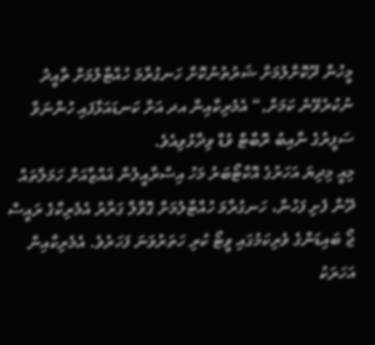މީހުން ދޫކޮށްލުމަށް ޝަރުތުނުކޮށް ހަނގުރާމަ ހުއްޓާލުމަށް ތާއީދު ނުކުރެވޭނެ ކަމަށް,“ އެމެރިކާއިން އދ އަށް ކަނޑައަޅާފައި ހުންނަވާ ސަފީރުގެ ނާއިބު ރޮބާޓް ވުޑް ވިދާޅުވިއެވެ.
މިއީ މިދިޔަ އަހަރުގެ އޮކްޓޯބަރު މަހު އިސްރާއީލުން ޣައްޒާއަށް ހަމަލާތައް ދޭން ފެށި ފަހުން، ހަނގުރާމަ ހުއްޓާލުމަށް ގޮވާލާ ގަރާރު އެމެރިކާގެ ރައީސް ޖޯ ބައިޑަންގެ ވެރިކަމުގައި ވީޓޯ ކުރި ހަތަރުވަނަ ފަހަރެވެ. އެމެރިކާއިން އަހަރަކު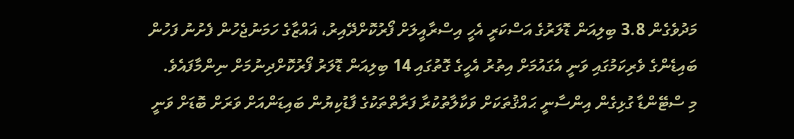މަދުވެގެން 3.8 ބިލިއަން ޑޮލަރުގެ އަސްކަރީ އެހީ އިސްރާއީލަށް ފޯރުކޮށްދޭއިރު، ޣައްޒާގެ ހަމަނުޖެހުން ފެށުނު ފަހުން ބައިޑެންގެ ވެރިކަމުގައި ވަނީ އެގައުމަށް އިތުރު އެހީގެ ގޮތުގައި 14 ބިލިއަން ޑޮލަރު ފޯރުކޮށްދިނުމަށް ނިންމާފައެވެ.
މި ސްޓޭންޑާ ގުޅިގެން އިންސާނީ ޙައްޤުތަކަށް ވަކާލާތުކުރާ ފަރާތްތަކުގެ ފާޑުކިޔުން ބައިޑަންއަށް ވަރަށް ބޮޑަށް ވަނީ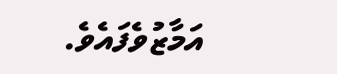އަމާޒުވެފައެވެ.